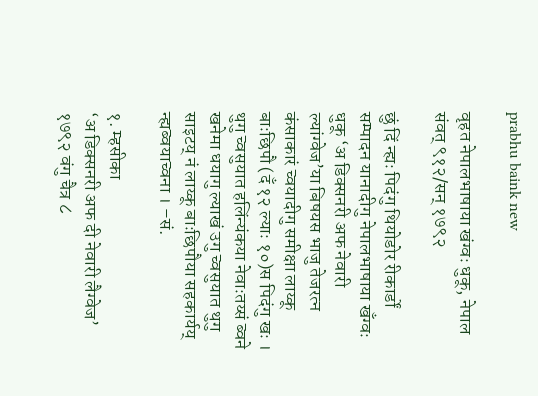prabhu baink new

वृहत नेपालभाषाया खंग्वः धुकू, नेपाल संवत् ९१२/सन् १७९२

छुं दिं न्ह्यः पिदंगु थियोडोर रीकार्डों सम्पादन यानादीगु नेपालभाषाया खँग्वः धुकू ‘अ डिक्सनरी अफ नेवारी ल्यांग्वेज’या बिषयस भाजु तेजरत्न कंसाकारं च्वयादीगु समीक्षा लाय्कू बाःछिपौ (दँ १२ ल्याः १०)स पिदंगु खः । थुगु च्वसुयात हलिंन्यंकया नेवाःतय्सं ब्वने खनेमा धयागु ल्याखं उगु च्वसुयात थुगु साइटय् नं लाय्कू बाःछिपौया सहकार्यय् न्ह्यब्वयाच्वना । –सं.

१. म्हसीका
‘अ डिक्सनरी अफ दी नेवारी लैग्वेज’ १७९२ वंगु चैत्र ८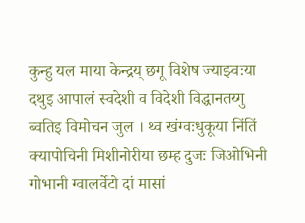कुन्हु यल माया केन्द्रय् छगू विशेष ज्याझ्वःया दथुइ आपालं स्वदेशी व विदेशी विद्धानतय्गु ब्वतिइ विमोचन जुल । थ्व खंग्वःधुकूया निंतिं क्यापोचिनी मिशीनोरीया छम्ह दुजः जिओभिनी गोभानी ग्वालर्वेटो दां मासां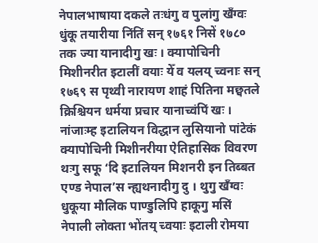नेपालभाषाया दकले तःधंगु व पुलांगु खँग्वः धुंकू तयारीया निंतिं सन् १७६१ निसें १७८० तक ज्या यानादीगु खः । क्यापोचिनी मिशीनरीत इटालीं वयाः येँ व यलय् च्वनाः सन् १७६९ स पृथ्वी नारायण शाहं पितिना मछ्वतले क्रिश्चियन धर्मया प्रचार यानाच्वंपिं खः । नांजाःम्ह इटालियन विद्धान लुसियानो पांटेकं क्यापोचिनी मिशीनरीया ऐतिहासिक विवरण थःगु सफू ‘दि इटालियन मिशनरी इन तिब्बत एण्ड नेपाल’स न्ह्यथनादीगु दु । थुगु खँग्वः धुकूया मौलिक पाण्डुलिपि हाकूगु मसिं नेपाली लोक्ता भोंतय् च्वयाः इटाली रोमया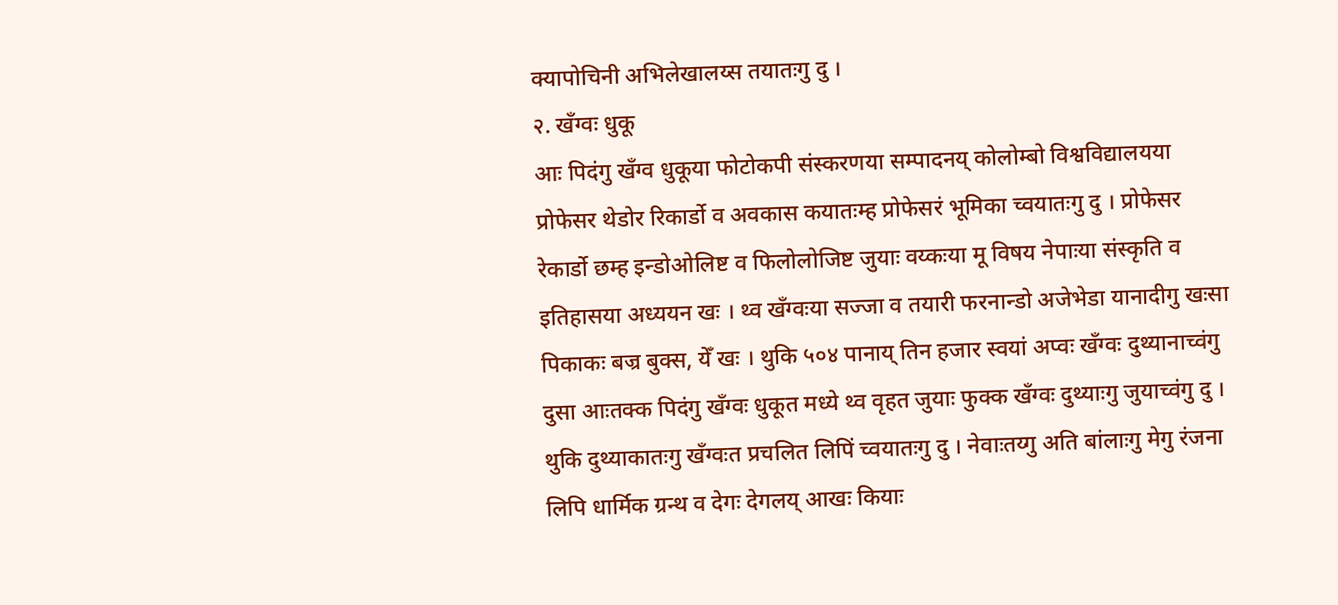क्यापोचिनी अभिलेखालय्स तयातःगु दु ।
२. खँग्वः धुकू
आः पिदंगु खँग्व धुकूया फोटोकपी संस्करणया सम्पादनय् कोलोम्बो विश्वविद्यालयया प्रोफेसर थेडोर रिकार्डो व अवकास कयातःम्ह प्रोफेसरं भूमिका च्वयातःगु दु । प्रोफेसर रेकार्डो छम्ह इन्डोओलिष्ट व फिलोलोजिष्ट जुयाः वय्कःया मू विषय नेपाःया संस्कृति व इतिहासया अध्ययन खः । थ्व खँग्वःया सज्जा व तयारी फरनान्डो अजेभेडा यानादीगु खःसा पिकाकः बज्र बुक्स, येँ खः । थुकि ५०४ पानाय् तिन हजार स्वयां अप्वः खँग्वः दुथ्यानाच्वंगु दुसा आःतक्क पिदंगु खँग्वः धुकूत मध्ये थ्व वृहत जुयाः फुक्क खँग्वः दुथ्याःगु जुयाच्वंगु दु । थुकि दुथ्याकातःगु खँग्वःत प्रचलित लिपिं च्वयातःगु दु । नेवाःतय्गु अति बांलाःगु मेगु रंजना लिपि धार्मिक ग्रन्थ व देगः देगलय् आखः कियाः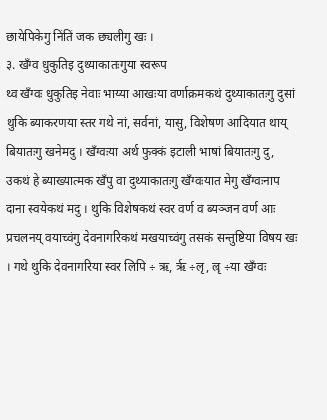छायेपिकेगु निंतिं जक छ्यलीगु खः ।
३. खँग्व धुकुतिइ दुथ्याकातःगुया स्वरूप
थ्व खँग्वः धुकुतिइ नेवाः भाय्या आखःया वर्णाक्रमकथं दुथ्याकातःगु दुसां थुकि ब्याकरणया स्तर गथे नां, सर्वनां, यासु, विशेषण आदियात थाय् बियातःगु खनेमदु । खँग्वःया अर्थ फुक्कं इटाली भाषां बियातःगु दु, उकथं हे ब्याख्यात्मक खँपु वा दुथ्याकातःगु खँग्वःयात मेगु खँग्वःनाप दाना स्वयेकथं मदु । थुकि विशेषकथं स्वर वर्ण व ब्यञ्जन वर्ण आः प्रचलनय् वयाच्वंगु देवनागरिकथं मखयाच्वंगु तसकं सन्तुष्टिया विषय खः । गथे थुकि देवनागरिया स्वर लिपि ÷ ऋ, ऋृ ÷लृ, ल्रृ ÷या खँग्वः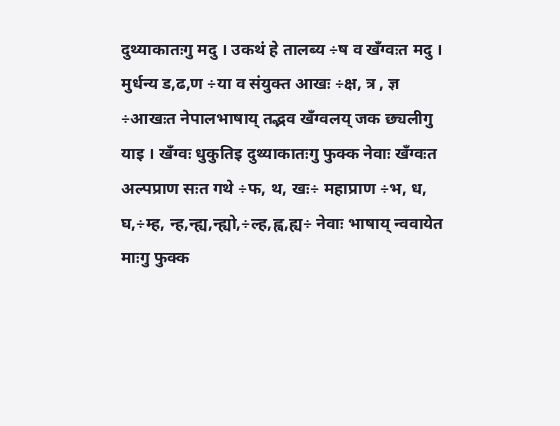दुथ्याकातःगु मदु । उकथं हे तालब्य ÷ष व खँग्वःत मदु । मुर्धन्य ड,ढ,ण ÷या व संयुक्त आखः ÷क्ष, त्र , ज्ञ ÷आखःत नेपालभाषाय् तद्भव खँग्वलय् जक छ्यलीगु याइ । खँग्वः धुकुतिइ दुथ्याकातःगु फुक्क नेवाः खँग्वःत अल्पप्राण सःत गथे ÷फ, थ, खः÷ महाप्राण ÷भ, ध, घ,÷म्ह, न्ह,न्ह्य,न्ह्यो,÷ल्ह,ह्व,ह्य÷ नेवाः भाषाय् न्ववायेत माःगु फुक्क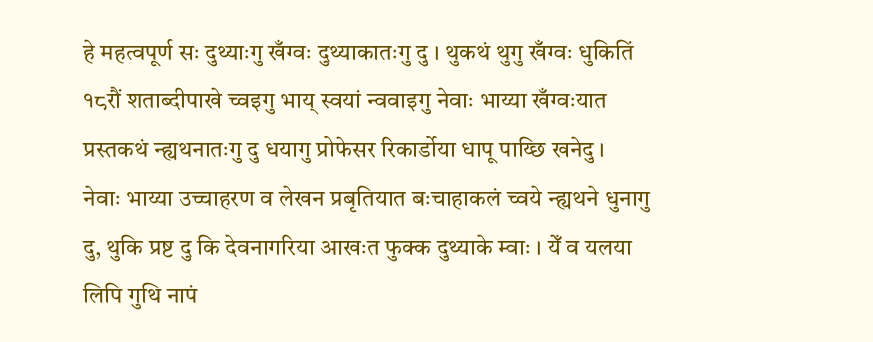हे महत्वपूर्ण सः दुथ्याःगु खँग्वः दुथ्याकातःगु दु । थुकथं थुगु खँग्वः धुकितिं १८रौं शताब्दीपाखे च्वइगु भाय् स्वयां न्ववाइगु नेवाः भाय्या खँग्वःयात प्रस्तकथं न्ह्यथनातःगु दु धयागु प्रोफेसर रिकार्डोया धापू पाय्छि खनेदु ।
नेवाः भाय्या उच्चाहरण व लेखन प्रबृतियात बःचाहाकलं च्वये न्ह्यथने धुनागु दु, थुकि प्रष्ट दु कि देवनागरिया आखःत फुक्क दुथ्याके म्वाः । येँ व यलया लिपि गुथि नापं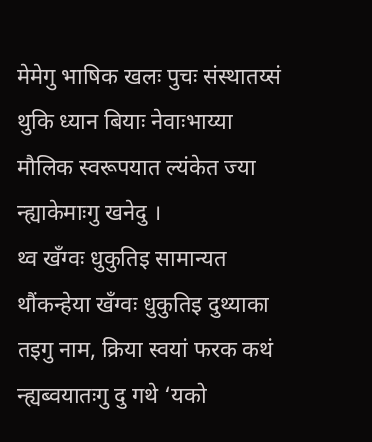मेमेगु भाषिक खलः पुचः संस्थातय्सं थुकि ध्यान बियाः नेवाःभाय्या मौलिक स्वरूपयात ल्यंकेत ज्या न्ह्याकेमाःगु खनेदु ।
थ्व खँग्वः धुकुतिइ सामान्यत थौंकन्हेया खँग्वः धुकुतिइ दुथ्याका तइगु नाम, क्रिया स्वयां फरक कथं न्ह्यब्वयातःगु दु गथे ‘यको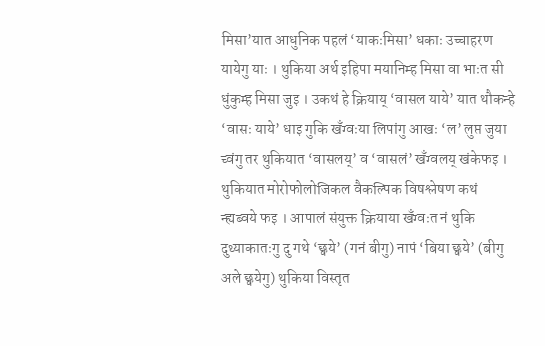मिसा’यात आधुनिक पहलं ‘याकःमिसा’ धकाः उच्चाहरण यायेगु याः । थुकिया अर्थ इहिपा मयानिम्ह मिसा वा भाःत सी धुंकुम्ह मिसा जुइ । उकथं हे क्रियाय् ‘वासल याये’ यात थौकन्हे ‘वासः याये’ धाइ गुकि खँग्वःया लिपांगु आखः ‘ल’ लुप्त जुया च्वंगु तर थुकियात ‘वासलय्’ व ‘वासलं’ खँग्वलय् खंकेफइ । थुकियात मोरोफोलोजिकल वैकल्पिक विषश्लेषण कथं न्ह्यब्वये फइ । आपालं संयुक्त क्रियाया खँग्वःत नं थुकि दुथ्याकातःगु दु गथे ‘छ्वये’ (गनं बीगु) नापं ‘बिया छ्वये’ (बीगु अले छ्वयेगु) थुकिया विस्तृत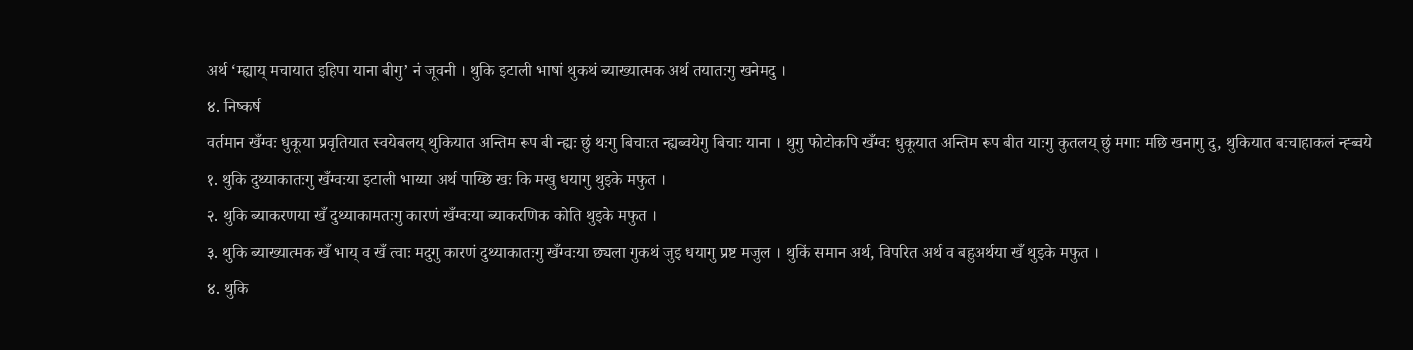अर्थ ‘म्ह्याय् मचायात इहिपा याना बीगु’ नं जूवनी । थुकि इटाली भाषां थुकथं ब्याख्यात्मक अर्थ तयातःगु खनेमदु ।
४. निष्कर्ष
वर्तमान खँग्वः धुकूया प्रवृतियात स्वयेबलय् थुकियात अन्तिम रूप बी न्ह्यः छुं थःगु बिचाःत न्ह्यब्वयेगु बिचाः याना । थुगु फोटोकपि खँग्वः धुकूयात अन्तिम रूप बीत याःगु कुतलय् छुं मगाः मछि खनागु दु, थुकियात बःचाहाकलं न्ह्ब्वये
१. थुकि दुथ्याकातःगु खँग्वःया इटाली भाय्या अर्थ पाय्छि खः कि मखु धयागु थुइके मफुत ।
२. थुकि ब्याकरणया खँ दुथ्याकामतःगु कारणं खँग्वःया ब्याकरणिक कोति थुइके मफुत ।
३. थुकि ब्याख्यात्मक खँ भाय् व खँ त्वाः मदुगु कारणं दुथ्याकातःगु खँग्वःया छ्यला गुकथं जुइ धयागु प्रष्ट मजुल । थुकिं समान अर्थ, विपरित अर्थ व बहुअर्थया खँ थुइके मफुत ।
४. थुकि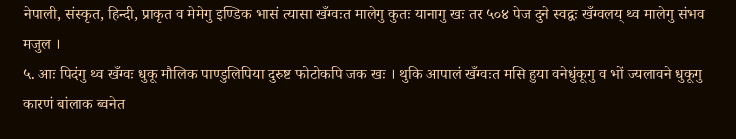नेपाली, संस्कृत, हिन्दी, प्राकृत व मेमेगु इण्डिक भासं त्यासा खँग्वःत मालेगु कुतः यानागु खः तर ५०४ पेज दुने स्वद्वः खँग्वलय् थ्व मालेगु संभव मजुल ।
५. आः पिदंगु थ्व खँग्वः धुकू मौलिक पाण्डुलिपिया दुरुष्ट फोटोकपि जक खः । थुकि आपालं खँग्वःत मसि हुया वनेधुंकूगु व भों ज्यलावने धुकूगु कारणं बांलाक ब्वनेत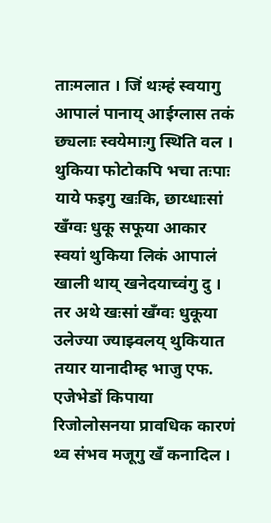ताःमलात । जिं थःम्हं स्वयागु आपालं पानाय् आईग्लास तकं छ्यलाः स्वयेमाःगु स्थिति वल । थुकिया फोटोकपि भचा तःपाः याये फइगु खःकि, छाय्धाःसां खँग्वः धुकू सफूया आकार स्वयां थुकिया लिकं आपालं खाली थाय् खनेदयाच्वंगु दु । तर अथे खःसां खँग्वः धुकूया उलेज्या ज्याझ्वलय् थुकियात तयार यानादीम्ह भाजु एफ. एजेभेडों किपाया रिजोलोसनया प्रावधिक कारणं थ्व संभव मजूगु खँ कनादिल ।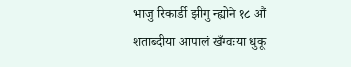भाजु रिकार्डी झीगु न्ह्योने १८ औं शताब्दीया आपालं खँग्वःया धुकू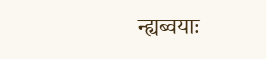न्ह्यब्वयाः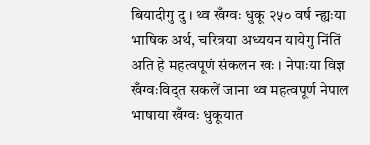बियादीगु दु । थ्व खँग्वः धुकू २५० वर्ष न्ह्यःया भाषिक अर्थ, चरित्रया अध्ययन यायेगु निंतिं अति हे महत्वपूणं संकलन खः । नेपाःया विज्ञ खँग्वःविद्त सकलें जाना थ्व महत्वपूर्ण नेपाल भाषाया खँग्वः धुकूयात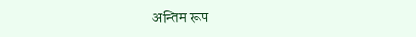अन्तिम रूप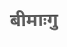बीमाःगु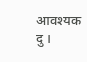आवश्यक दु ।